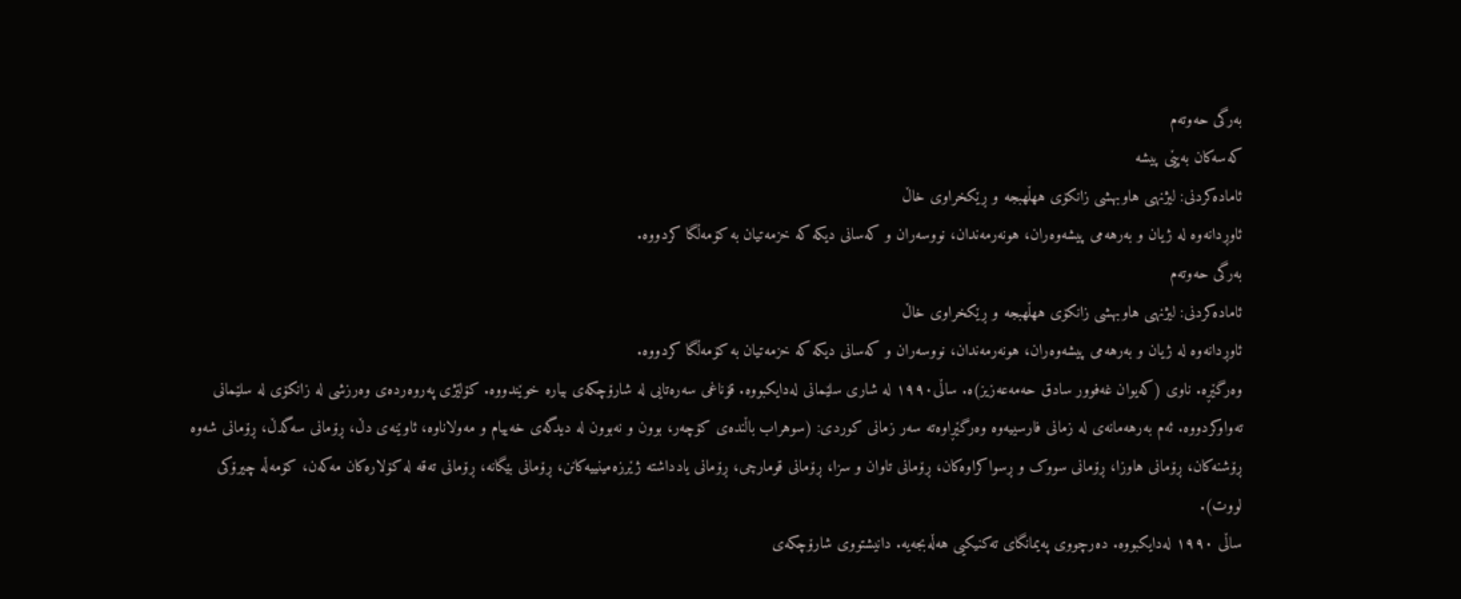بەرگی حەوتەم
کەسەکان بەپێی پیشە
ئامادەکردنی: لیژنهی هاوبهشی زانكۆی ههڵهبجه و ڕێكخراوی خاڵ
ئاوڕدانەوە لە ژیان و بەرهەمی پیشەوەران، هونەرمەندان، نووسەران و کەسانی دیکە کە خزمەتیان بە کۆمەڵگا کردووە.
بەرگی حەوتەم
ئامادەکردنی: لیژنهی هاوبهشی زانكۆی ههڵهبجه و ڕێكخراوی خاڵ
ئاوڕدانەوە لە ژیان و بەرهەمی پیشەوەران، هونەرمەندان، نووسەران و کەسانی دیکە کە خزمەتیان بە کۆمەڵگا کردووە.
وەرگێڕە. ناوی (کەیوان غەفوور سادق حەمەعەزیز)ە. ساڵی١٩٩٠ لە شاری سلێمانی لەدایکبووە. قۆناغی سەرەتایی لە شارۆچکەی بیارە خوێندووە. کۆلێژی پەروەردەی وەرزشی لە زانکۆی لە سلێمانی تەواوکردووە. ئەم بەرهەمانەی لە زمانی فارسییەوە وەرگێڕاوەتە سەر زمانی کوردی: (سوهراب باڵندەی کۆچەر، بوون و نەبوون لە دیدگەی خەییام و مەولاناوە، ئاوێنەی دڵ، ڕۆمانی سەگدڵ، ڕۆمانی شەوە ڕۆشنەکان، ڕۆمانی هاوزا، ڕۆمانی سووک و ڕسواکراوەکان، ڕۆمانی تاوان و سزا، ڕۆمانی قومارچی، ڕۆمانی یادداشتە ژێرزەمینییەکانن، ڕۆمانی بێگانە، ڕۆمانی تەقە لە کۆلارەکان مەکەن، کۆمەڵە چیرۆکی لووت).
ساڵی ١٩٩٠ لەدایکبووە. دەرچووی پەیمانگای تەکنیکیی هەڵەبجەیە. دانیشتووی شارۆچکەی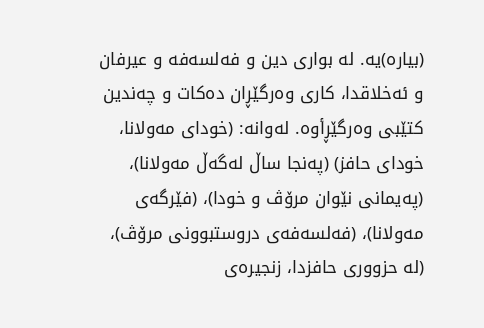(بیارە)یە. لە بواری دین و فەلسەفە و عیرفان و ئەخلاقدا، کاری وەرگێڕان دەکات و چەندین کتێبی وەرگێڕأوە. لەوانه: (خودای مەولانا، خودای حافز) (پەنجا ساڵ لەگەڵ مەولانا)، (پەیمانی نێوان مرۆڤ و خودا)، (فێرگەی مەولانا)، (فەلسەفەی دروستبوونی مرۆڤ)، (لە حزووری حافزدا، زنجیرەی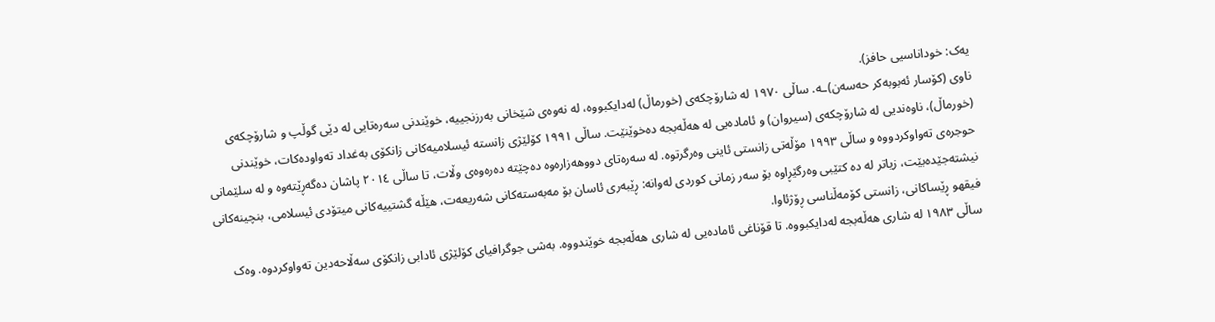یەک: خوداناسیی حافز).
ناوی (کۆسار ئەبوبەکر حەسەن)ـە. ساڵی ١٩٧٠ لە شارۆچکەی (خورماڵ) لەدایکبووە، لە نەوەی شێخانی بەرزنجییە، خوێندنی سەرەتایی لە دێی گوڵپ و شارۆچکەی (خورماڵ)، ناوەندیی لە شارۆچکەی (سیروان) و ئامادەیی لە هەڵەبجە دەخوێنێت. ساڵی ١٩٩١ کۆلێژی زانستە ئیسلامیەکانی زانکۆی بەغداد تەواودەکات، خوێندنی حوجرەی تەواوکردووە و ساڵی ١٩٩٣ مۆڵەتی زانستی ئاینی وەرگرتوە. لە سەرەتای دووهەزارەوە دەچێتە دەرەوەی وڵات، تا ساڵی ٢٠١٤ پاشان دەگەڕێتەوە و لە سلێمانی نیشتەجێدەبێت، زیاتر لە دە کتێبی وەرگێڕاوە بۆ سەر زمانی کوردی لەوانە: ڕێبەری ئاسان بۆ مەبەستەکانی شەریعەت، هێڵە گشتییەکانی میتۆدی ئیسلامی، بنچینەکانی فیقهو ڕێساکانی، زانستی کۆمەڵناسی ڕۆژئاوا.
ساڵی ١٩٨٣ لە شاری هەڵەبجە لەدایکبووە. تا قۆناغى ئامادەیی لە شاری هەڵەبجە خوێندووە. بەشی جوگرافیای کۆلێژی ئادابی زانکۆی سەڵاحەدین تەواوکردوە. وەک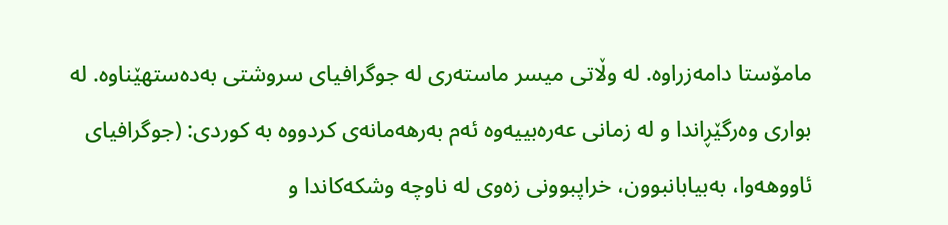مامۆستا دامەزراوە. لە وڵاتی میسر ماستەری لە جوگرافیای سروشتی بەدەستهێناوە. لە بواری وەرگێڕاندا و لە زمانی عەرەبییەوە ئەم بەرهەمانەی کردووە بە کوردی: (جوگرافیای ئاووهەوا، بەبیابانبوون، خراپبوونی زەوی لە ناوچە وشکەکاندا و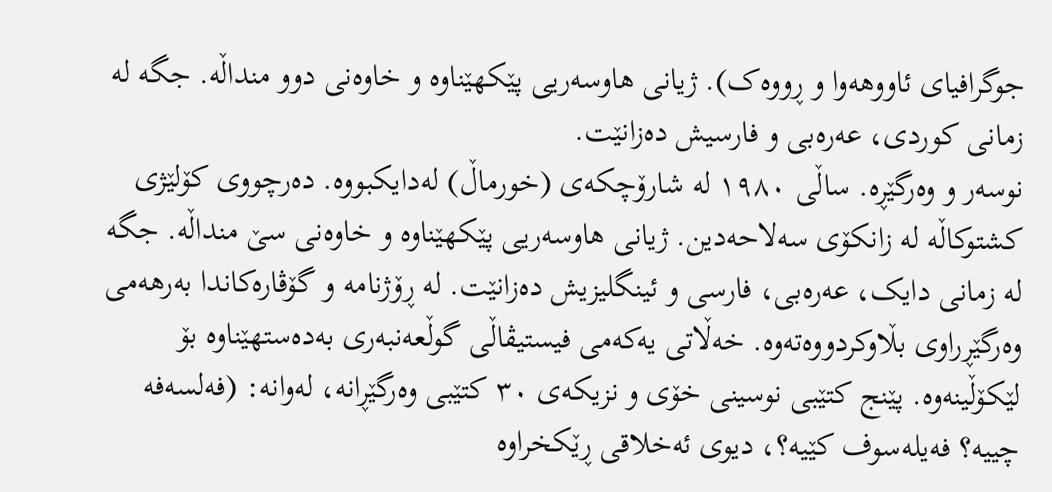جوگرافیای ئاووهەوا و ڕووەک). ژیانی هاوسەریی پێکهێناوە و خاوەنی دوو منداڵە. جگە لە زمانی کوردی، عەرەبی و فارسیش دەزانێت.
نوسەر و وەرگێڕە. ساڵی ١٩٨٠ لە شارۆچکەی (خورماڵ) لەدایکبووە. دەرچووی کۆلێژی کشتوکاڵە لە زانکۆی سەلاحەدین. ژیانی هاوسەریی پێکهێناوە و خاوەنی سێ منداڵە. جگە لە زمانی دایک، عەرەبی، فارسی و ئینگلیزیش دەزانێت. لە ڕۆژنامە و گۆڤارەکاندا بەرهەمی وەرگێڕراوی بڵاوکردووەتەوە. خەڵاتی یەکەمی فیستیڤاڵی گوڵعەنبەری بەدەستهێناوە بۆ لێکۆڵینەوە. پێنج کتێبی نوسینی خۆی و نزیکەی ٣٠ کتێبی وەرگێڕانه، لەوانه: (فەلسەفە چییە؟ فەیلەسوف کێیە؟، دیوی ئەخلاقی ڕێکخراوە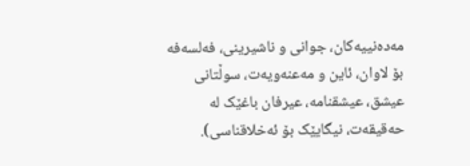مەدەنییەکان، جوانی و ناشیرینی، فەلسەفە بۆ لاوان، ئاین و مەعنەویەت، سوڵتانی عیشق، عیشقنامە، عیرفان باغێک لە حەقیقەت، نیگایێک بۆ ئەخلاقناسی).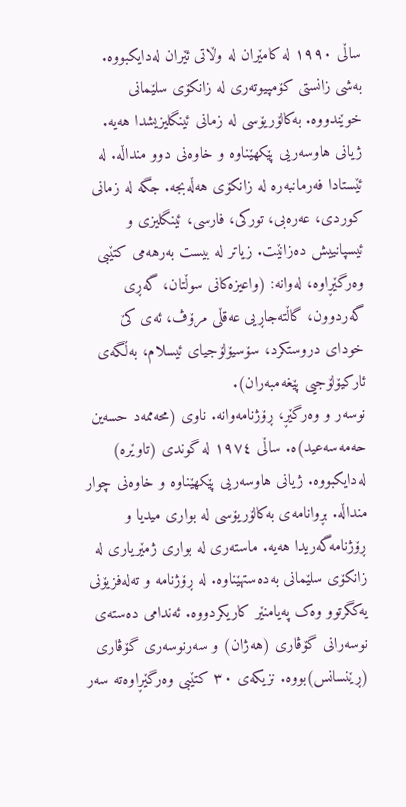ساڵی ١٩٩٠ لە کامێران لە وڵاتی ئێران لەدایکبووە. بەشى زانستی کۆمپیوتەری لە زانکۆى سلێمانی خوێندووە. بەکالۆریۆسی لە زمانی ئینگلیزیشدا هەیە. ژیانی هاوسەریی پێکهێناوە و خاوەنی دوو منداڵە. لە ئێستادا فەرمانبەرە لە زانکۆی هەڵەبجە. جگە لە زمانی کوردی، عەرەبی، تورکی، فارسی، ئینگلیزی و ئیسپانییش دەزانێت. زیاتر لە بیست بەرهەمی کتێبی وەرگێڕاوە، لەوانە: (واعیزەکانى سوڵتان، گەڕى گەردوون، گاڵتەجاڕیی عەقڵی مرۆڤ، ئەى کێ خوداى دروستکرد، سۆسیۆلۆجیاى ئیسلام، بەڵگەى ئارکیۆلۆجیی پێغەمبەران).
نوسەر و وەرگێڕ، ڕۆژنامەوانە. ناوی (محەممەد حسەین حەمەسەعید)ە. ساڵی ١٩٧٤ لە گوندی (تاوێرە) لەدایکبووە. ژیانی هاوسەریی پێکهێناوە و خاوەنی چوار منداڵە. بڕوانامەی بەکالۆریۆسی لە بواری میدیا و ڕۆژنامەگەریدا هەیە. ماستەری لە بواری ژمێریاری لە زانکۆی سلێمانی بەدەستهێناوە. لە ڕۆژنامە و تەلەفزیۆنی یەکگرتوو وەک پەیامنێر کاریکردووە. ئەندامی دەستەی نوسەرانی گۆڤاری (هەژان) و سەرنوسەری گۆڤاری (ڕێنسانس)بووە. نزیکەی ٣٠ کتێبی وەرگێڕاوەتە سەر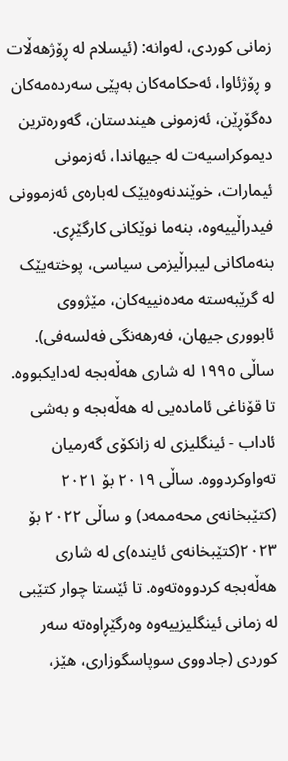زمانی کوردی، لەوانه: (ئیسلام لە ڕۆژهەڵات و ڕۆژئاوا، ئەحکامەکان بەپێی سەردەمەکان دەگۆڕێن، ئەزمونی هیندستان، گەورەترین دیموکراسیەت لە جیهاندا، ئەزمونی ئیمارات، خوێندنەوەیێک لەبارەی ئەزموونی فیدراڵییەوە، بنەما نوێکانی کارگێڕی. بنەماکانی لیبراڵیزمی سیاسی، پوختەیێک لە گرێبەستە مەدەنییەکان، مێژووی ئابووری جیهان، فەرهەنگی فەلسەفی).
ساڵی ١٩٩٥ لە شاری هەڵەبجە لەدایکبووە. تا قۆناغی ئامادەیی لە هەڵەبجە و بەشی ئاداب - ئینگلیزی لە زانکۆی گەرمیان تەواوکردووە. ساڵی ٢٠١٩ بۆ ٢٠٢١ (کتێبخانەی محەممەد) و ساڵی ٢٠٢٢ بۆ ٢٠٢٣(کتێبخانەی ئایندە)ی لە شاری هەڵەبجە کردووەتەوە. تا ئێستا چوار کتێبی لە زمانی ئینگلیزییەوە وەرگێڕاوەتە سەر کوردی (جادووی سوپاسگوزاری، هێز،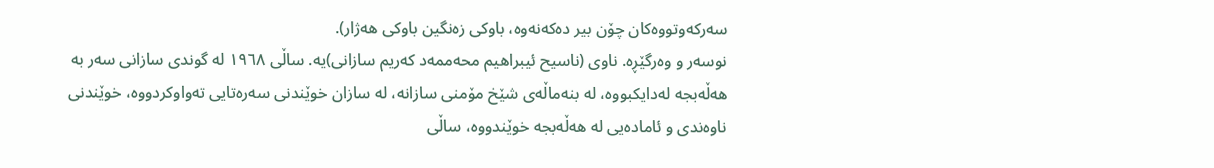سەرکەوتووەکان چۆن بیر دەکەنەوە، باوکی زەنگین باوکی هەژار).
نوسەر و وەرگێڕە. ناوی (ناسیح ئیبراهیم محەممەد کەریم سازانی)یە. ساڵی ١٩٦٨ لە گوندی سازانی سەر بە هەڵەبجە لەدایکبووە، لە بنەماڵەی شێخ مۆمنی سازانە، لە سازان خوێندنی سەرەتایی تەواوکردووە، خوێندنی ناوەندی و ئامادەیی لە هەڵەبجە خوێندووە، ساڵی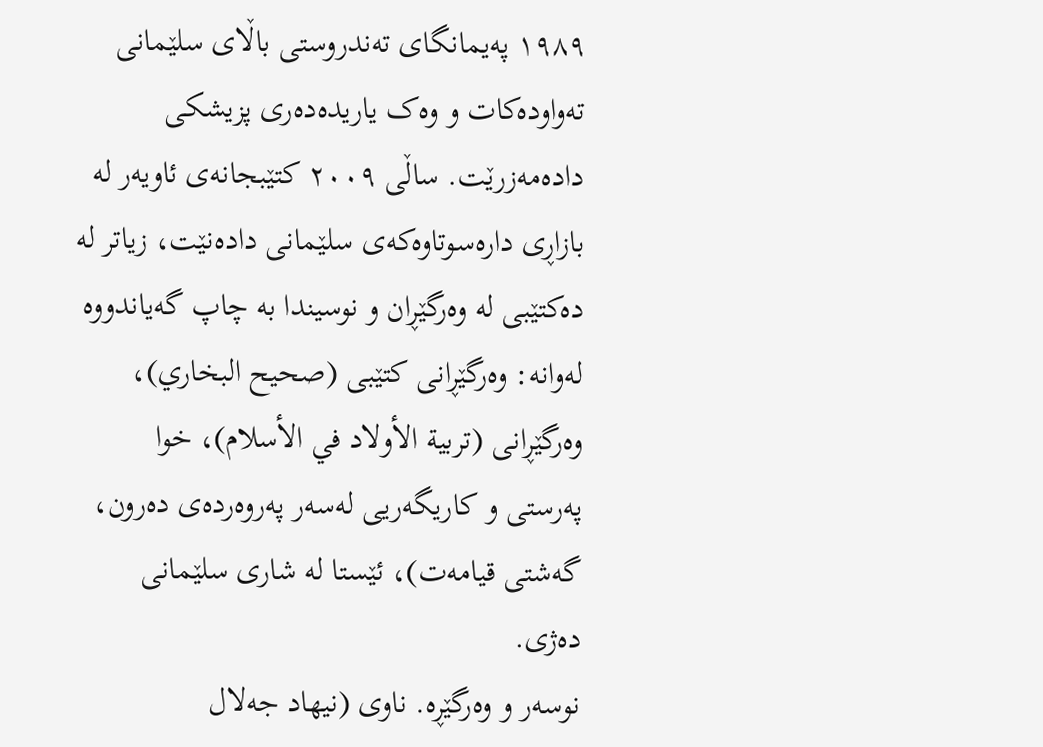١٩٨٩ پەیمانگای تەندروستی باڵای سلێمانی تەواودەکات و وەک یاریدەدەری پزیشکی دادەمەزرێت. ساڵی ٢٠٠٩ کتێبجانەی ئاویەر لە بازاڕی دارەسوتاوەکەی سلێمانی دادەنێت، زیاتر لە دەکتێبی لە وەرگێڕان و نوسیندا بە چاپ گەیاندووە لەوانە: وەرگێڕانی کتێبی (صحیح البخاري)، وەرگێڕانی (تربیة الأولاد في الأسلام)، خوا پەرستی و کاریگەریی لەسەر پەروەردەی دەرون، گەشتی قیامەت)، ئێستا لە شاری سلێمانی دەژی.
نوسەر و وەرگێڕە. ناوی (نیهاد جەلال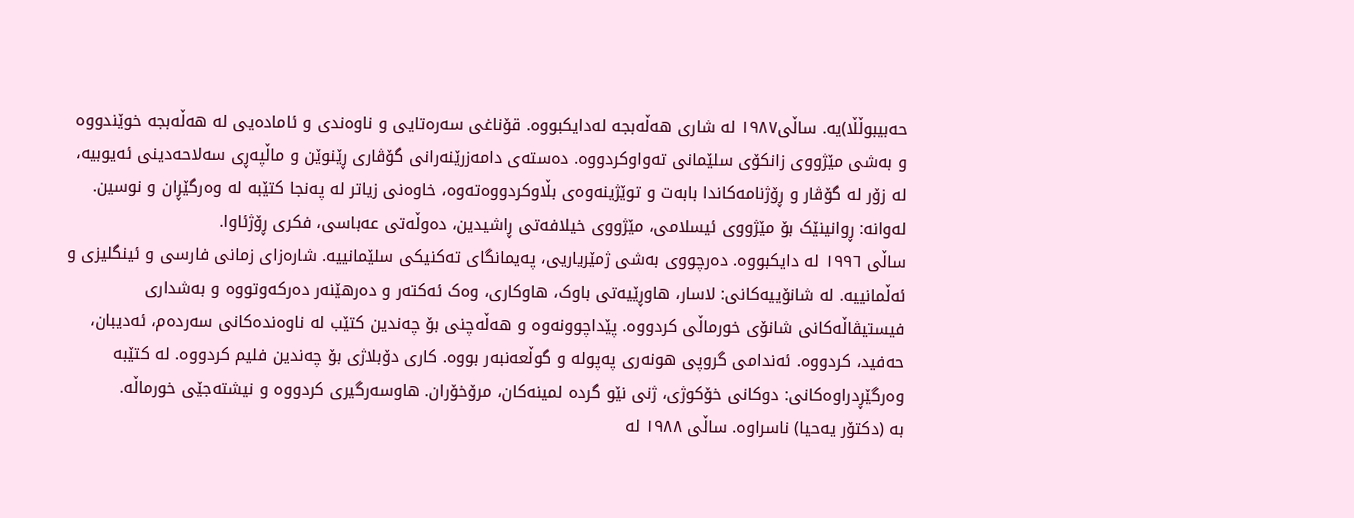حەبیبوڵڵا)یە. ساڵی١٩٨٧ لە شاری هەڵەبجە لەدایکبووه. قۆناغی سەرەتایی و ناوەندی و ئامادەیی لە هەڵەبجە خوێندووه و بەشی مێژووی زانکۆی سلێمانی تەواوکردووە. دەستەی دامەزرێنەرانی گۆڤاری ڕێنوێن و ماڵپەڕی سەلاحەدینی ئەیوبیە، لە زۆر لە گۆڤار و ڕۆژنامەکاندا بابەت و توێژینەوەی بڵاوکردووەتەوە، خاوەنی زیاتر لە پەنجا کتێبە لە وەرگێڕان و نوسین. لەوانە: ڕوانینێک بۆ مێژووی ئیسلامی، مێژووی خیلافەتی ڕاشیدین، دەوڵەتی عەباسی، فکری ڕۆژئاوا.
ساڵی ١٩٩٦ لە دایکبووە. دەرچووی بەشی ژمێریاریی، پەیمانگای تەکنیکی سلێمانییە. شارەزای زمانی فارسی و ئینگلیزی و ئەڵمانییە. لە شانۆییەکانی: لاسار، هاوڕێیەتی باوک، هاوکاری، وەک ئەکتەر و دەرهێنەر دەرکەوتووە و بەشداری فیستیڤاڵەکانی شانۆی خورماڵی کردووە. پێداچوونەوە و هەڵەچنی بۆ چەندین کتێب لە ناوەندەکانی سەردەم، ئەدیبان، حەفید، کردووە. ئەندامی گروپی هونەری پەپولە و گوڵعەنبەر بووە. کاری دۆبلاژی بۆ چەندین فلیم کردووە. لە کتێبە وەرگێڕدراوەکانی: دوکانی خۆکوژی، ژنی نێو گردە لمینەکان، مرۆخۆران. هاوسەرگیری کردووە و نیشتەجێی خورماڵە.
بە (دکتۆر یەحیا) ناسراوە. ساڵی ١٩٨٨ لە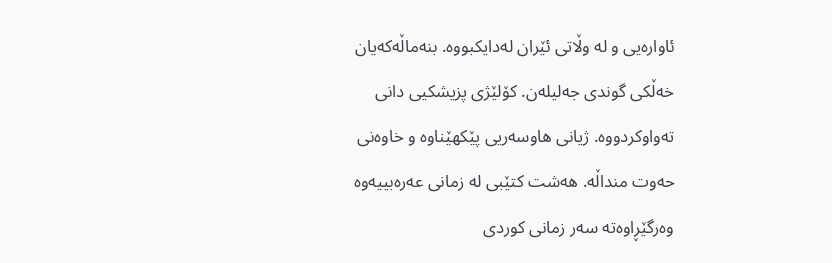ئاوارەیی و لە وڵاتی ئێران لەدایکبووە. بنەماڵەکەیان خەڵکی گوندی جەلیلەن. کۆلێژی پزیشکیی دانی تەواوکردووە. ژیانی هاوسەریی پێکهێناوە و خاوەنی حەوت منداڵە. هەشت کتێبی لە زمانی عەرەبییەوە وەرگێڕاوەتە سەر زمانی کوردی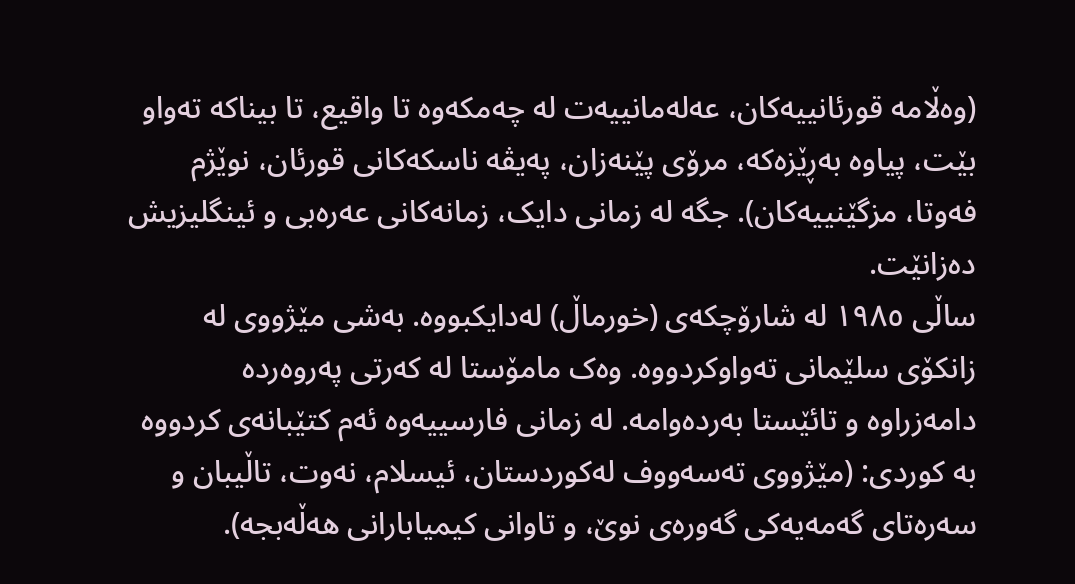(وەڵامە قورئانییەکان، عەلەمانییەت لە چەمکەوە تا واقیع، تا بیناکە تەواو بێت، پیاوە بەڕێزەکە، مرۆی پێنەزان، پەیڤە ناسکەکانی قورئان، نوێژم فەوتا، مزگێنییەکان). جگە لە زمانی دایک، زمانەکانی عەرەبی و ئینگلیزیش دەزانێت.
ساڵی ١٩٨٥ لە شارۆچکەی (خورماڵ) لەدایکبووە. بەشی مێژووى لە زانکۆی سلێمانی تەواوکردووە. وەک مامۆستا لە کەرتی پەروەردە دامەزراوە و تائێستا بەردەوامە. لە زمانی فارسییەوە ئەم کتێبانەی کردووە بە کوردی: (مێژووی تەسەووف لەکوردستان، ئیسلام، نەوت، تاڵیبان و سەرەتای گەمەیەکی گەورەی نوێ، و تاوانی کیمیابارانی ھەڵەبجە).